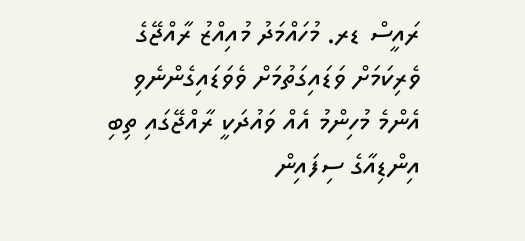ރައީސް ޑރ. މުހައްމަދު މުއިއްޒު ރާއްޖޭގެ ވެރިކަމަށް ވަޑައިގަތުމަށް ވެވަޑައިގެންނެވި އެންމެ މުހިންމު އެއް ވައުދަކީ ރާއްޖޭގައި ތިބި އިންޑިއާގެ ސިފައިން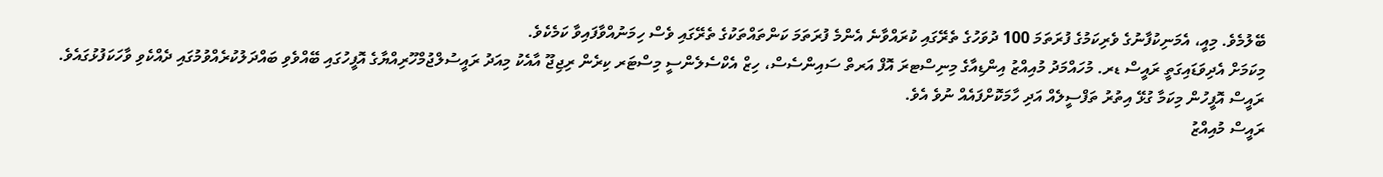ބޭލުމެވެ. މިއީ، އެމަނިކުފާނުގެ ވެރިކަމުގެ ފުރަތަމަ 100 ދުވަހުގެ ތެރޭގައި ކުރައްވާނެ އެންމެ ފުރަތަމަ ކަންތައްތަކުގެ ތެރޭގައި ވެސް ހިމަނުއްވާފައިވާ ކަމެކެވެ.
މިކަމަށް އެދިވަޑައިގަތީ ރައީސް ޑރ. މުހައްމަދު މުއިއްޒު އިންޑިއާގެ މިނިސްޓރަ އޮފް އަރތް ސައިންސެސް، ހިޒް އެކްސެލެންސީ މިސްޓަރ ކިރެން ރިޖިޖޫ އާއެކު މިއަދު ރައީސުލްޖުމްހޫރިއްޔާގެ އޮފީހުގައި ބޭއްވެވި ބައްދަލުކުރެއްވުމުގައި ދެއްކެވި ވާހަކަފުޅުގައެވެ.
ރައީސް އޮފީހުން މިކަމާ ގުޅޭ އިތުރު ތަފްސީލެއް އަދި ހާމަކޮށްފައެއް ނުވެ އެވެ.
ރައީސް މުއިއްޒު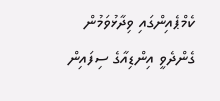ކެމްޕެއިންގައި ވިދާޅުވަމުން ގެންދެވީ އިންޑިއާގެ ސިފައިން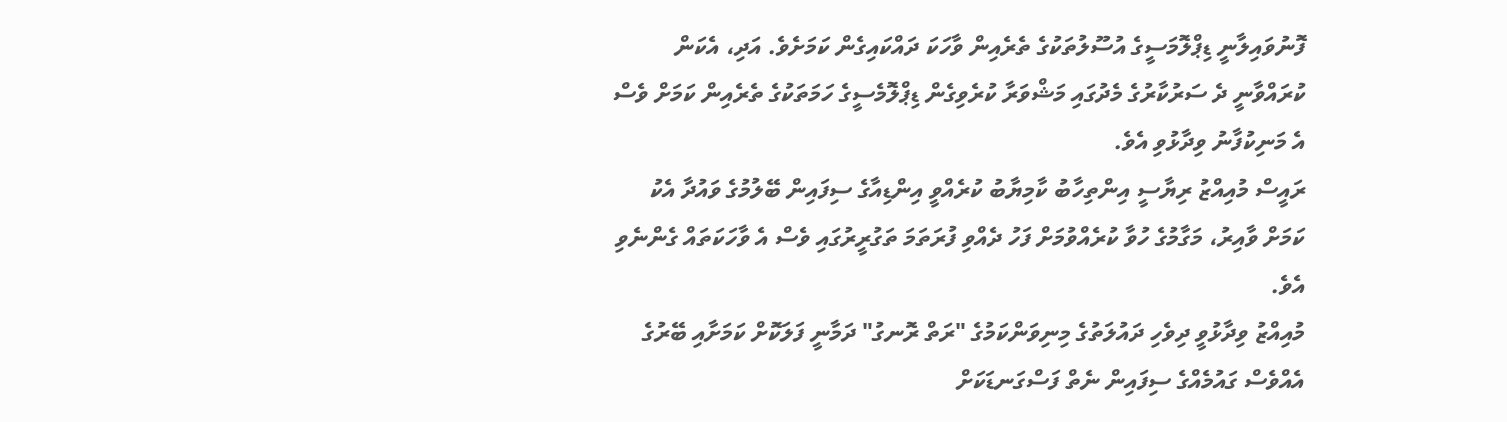ފޮނުވައިލާނީ ޑިޕްލޮމަސީގެ އުސޫލުތަކުގެ ތެރެއިން ވާހަކަ ދައްކައިގެން ކަމަށެވެ. އަދި، އެކަން ކުރައްވާނީ ދެ ސަރުކާރުގެ މެދުގައި މަޝްވަރާ ކުރެވިގެން ޑިޕްލޮމެސީގެ ހަމަތަކުގެ ތެރެއިން ކަމަށް ވެސް އެ މަނިކުފާނު ވިދާޅުވި އެވެ.
ރައީސް މުއިއްޒު ރިޔާސީ އިންތިހާބު ކާމިޔާބު ކުރެއްވީ އިންޑިއާގެ ސިފައިން ބޭލުމުގެ ވައުދާ އެކު ކަމަށް ވާއިރު، މަގާމުގެ ހުވާ ކުރެއްވުމަށް ފަހު ދެއްވި ފުރަތަމަ ތަގުރީރުގައި ވެސް އެ ވާހަކަތައް ގެންނެވި އެވެ.
މުއިއްޒު ވިދާޅުވީ ދިވެހި ދައުލަތުގެ މިނިވަންކަމުގެ "ރަތް ރޮނގު" ދަމާނީ ފަލަކޮށް ކަމަށާއި ބޭރުގެ އެއްވެސް ގައުމެއްގެ ސިފައިން ނެތް ފަސްގަނޑަކަށް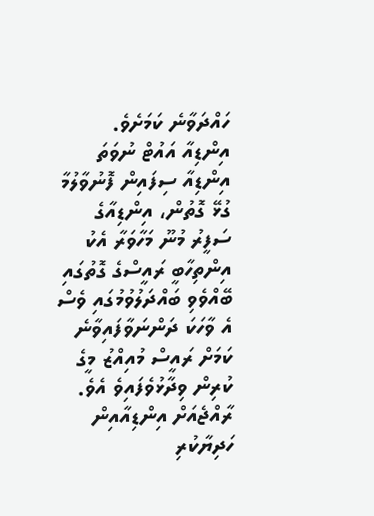ހައްދަވާނެ ކަމަށެވެ.
އިންޑިއާ އައުޓް ނުވަތަ އިންޑިއާ ސިފައިން ފޮނުވާލުމާ ގުޅޭ ގޮތުން، އިންޑިއާގެ ސަފީރު މުނޫ މަހާވަރާ އެކު އިންތިހާބީ ރައީސްގެ ގޮތުގައި ބޭއްވެވި ބައްދަލުވުމުގައި ވެސް އެ ވާހަކަ ދަންނަވާފައިވާނެ ކަމަށް ރައީސް މުއިއްޒު މީގެ ކުރިން ވިދާޅުވެފައިވެ އެވެ.
ރާއްޖެއަށް އިންޑިއާއިން ހަދިޔާކުރި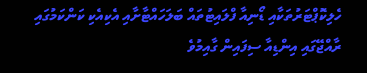ހެލިކޮޕްޓަރުތަކާއި ޑޯނިއާ ފްލައިޓުތައް ބަލަހައްޓާށާއި އެކިއެކި ކަންކަމުގައި ރާއްޖޭގައި އިންޑިއާ ސިފައިން ގާއިމުވެ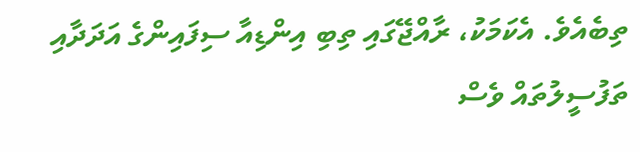ތިބެއެވެ. އެކަމަކު، ރާއްޖޭގައި ތިބި އިންޑިއާ ސިފައިންގެ އަދަދާއި ތަފުސީލުތައް ވެސް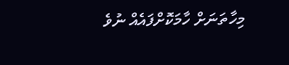މިހާތަނަށް ހާމަކޮށްފައެއް ނުވެ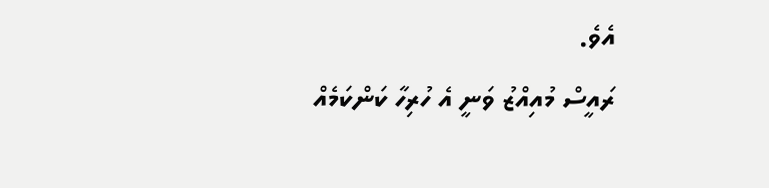އެވެ.
ރައީސް މުއިއްޒު ވަނީ އެ ހުރިހާ ކަންކަމެއް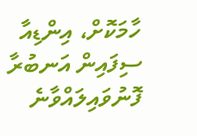ހާމަކޮށް، އިންޑިއާ ސިފައިން އަނބުރާ ފޮނުވައިލައްވާނެ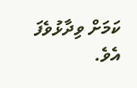ކަމަށް ވިދާޅުވެފަ އެވެ.